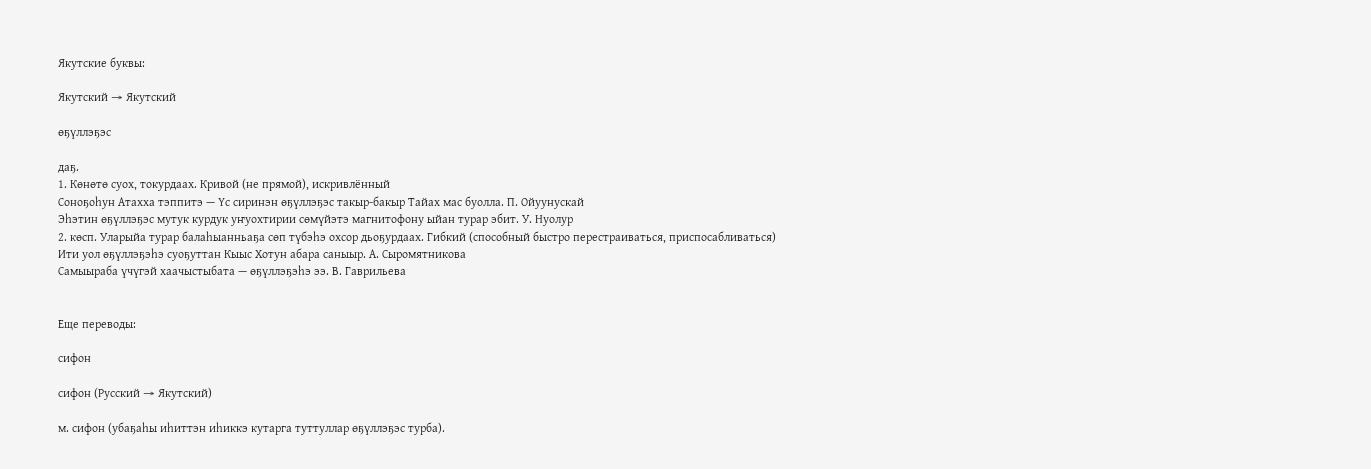Якутские буквы:

Якутский → Якутский

өҕүллэҕэс

даҕ.
1. Көнөтө суох, токурдаах. Кривой (не прямой), искривлённый
Соноҕоһун Атахха тэппитэ — Үс сиринэн өҕүллэҕэс такыр-бакыр Тайах мас буолла. П. Ойуунускай
Эһэтин өҕүллэҕэс мутук курдук уҥуохтирии сөмүйэтэ магнитофону ыйан турар эбит. У. Нуолур
2. көсп. Уларыйа турар балаһыанньаҕа сөп түбэһэ охсор дьоҕурдаах. Гибкий (способный быстро перестраиваться, приспосабливаться)
Ити уол өҕүллэҕэһэ суоҕуттан Кыыс Хотун абара саныыр. А. Сыромятникова
Самыыраба үчүгэй хаачыстыбата — өҕүллэҕэһэ ээ. В. Гаврильева


Еще переводы:

сифон

сифон (Русский → Якутский)

м. сифон (убаҕаһы иһиттэн иһиккэ кутарга туттуллар өҕүллэҕэс турба).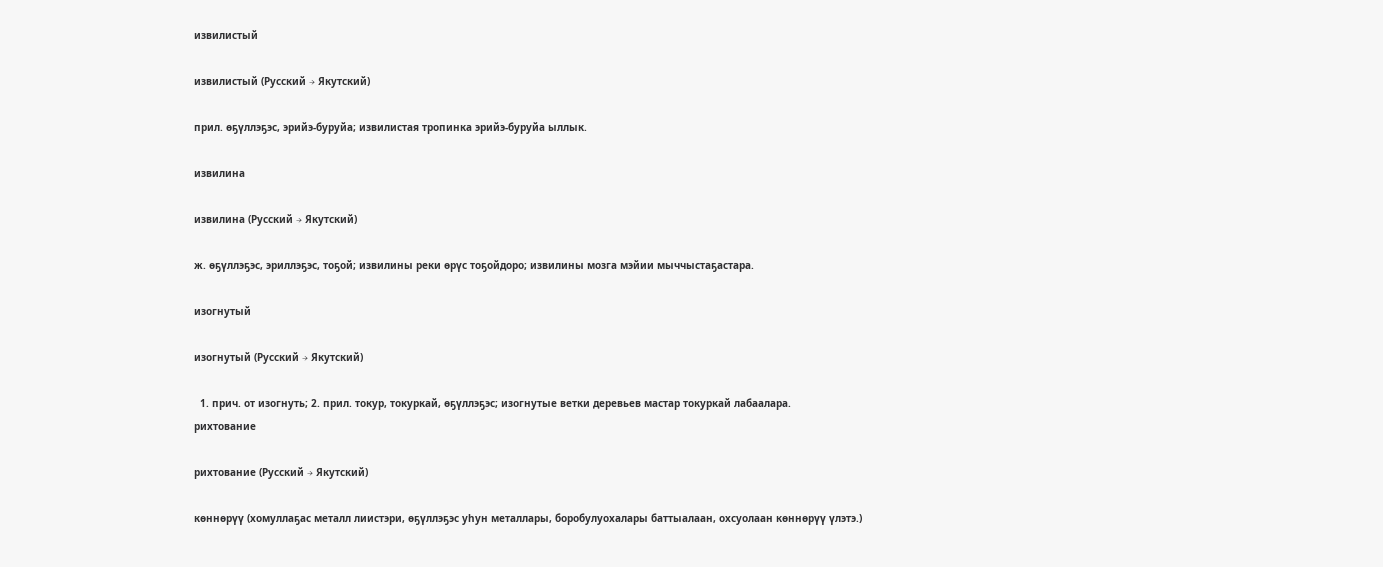извилистый

извилистый (Русский → Якутский)

прил. өҕүллэҕэс, эрийэ-буруйа; извилистая тропинка эрийэ-буруйа ыллык.

извилина

извилина (Русский → Якутский)

ж. өҕүллэҕэс, эриллэҕэс, тоҕой; извилины реки өрүс тоҕойдоро; извилины мозга мэйии мыччыстаҕастара.

изогнутый

изогнутый (Русский → Якутский)

  1. прич. от изогнуть; 2. прил. токур, токуркай, өҕүллэҕэс; изогнутые ветки деревьев мастар токуркай лабаалара.
рихтование

рихтование (Русский → Якутский)

көннөрүү (хомуллаҕас металл лиистэри, өҕүллэҕэс уһун металлары, боробулуохалары баттыалаан, охсуолаан көннөрүү үлэтэ.)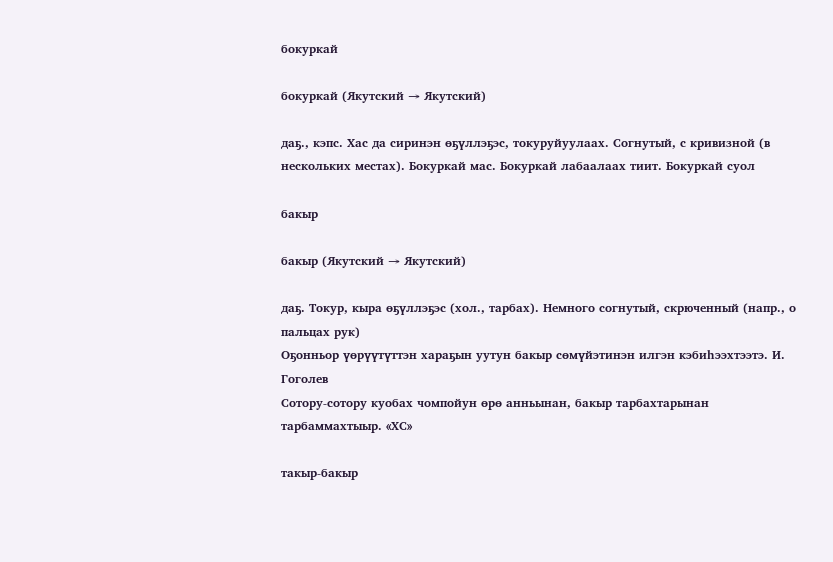бокуркай

бокуркай (Якутский → Якутский)

даҕ., кэпс. Хас да сиринэн өҕүллэҕэс, токуруйуулаах. Согнутый, с кривизной (в нескольких местах). Бокуркай мас. Бокуркай лабаалаах тиит. Бокуркай суол

бакыр

бакыр (Якутский → Якутский)

даҕ. Токур, кыра өҕүллэҕэс (хол., тарбах). Немного согнутый, скрюченный (напр., о пальцах рук)
Оҕонньор үөрүүтүттэн хараҕын уутун бакыр сөмүйэтинэн илгэн кэбиһээхтээтэ. И. Гоголев
Сотору-сотору куобах чомпойун өрө анньынан, бакыр тарбахтарынан тарбаммахтыыр. «ХС»

такыр-бакыр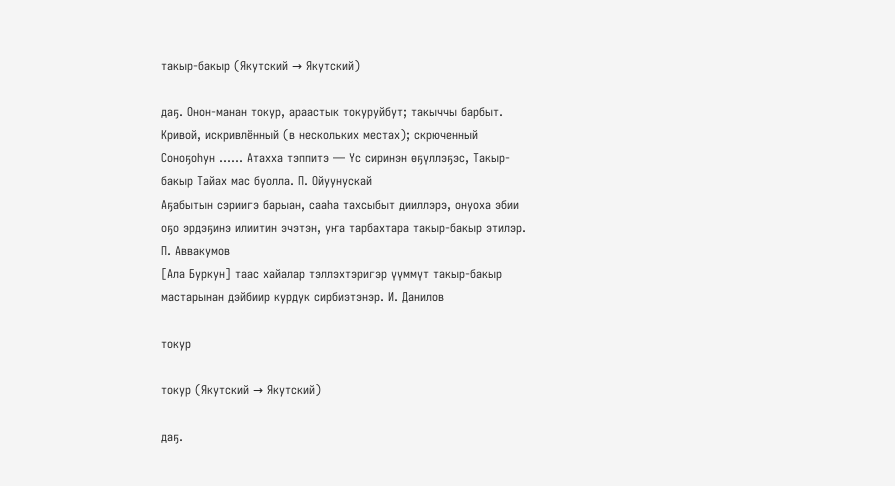такыр-бакыр (Якутский → Якутский)

даҕ. Онон-манан токур, араастык токуруйбут; такыччы барбыт. Кривой, искривлённый (в нескольких местах); скрюченный
Соноҕоһун …… Атахха тэппитэ — Үс сиринэн өҕүллэҕэс, Такыр-бакыр Тайах мас буолла. П. Ойуунускай
Аҕабытын сэриигэ барыан, сааһа тахсыбыт дииллэрэ, онуоха эбии оҕо эрдэҕинэ илиитин эчэтэн, уҥа тарбахтара такыр-бакыр этилэр. П. Аввакумов
[Ала Буркун] таас хайалар тэллэхтэригэр үүммүт такыр-бакыр мастарынан дэйбиир курдук сирбиэтэнэр. И. Данилов

токур

токур (Якутский → Якутский)

даҕ.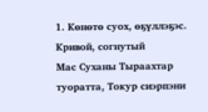1. Көнөтө суох, өҕүллэҕэс. Кривой, согнутый
Мас Суханы Тыраахтар туоратта, Токур сиэрпэни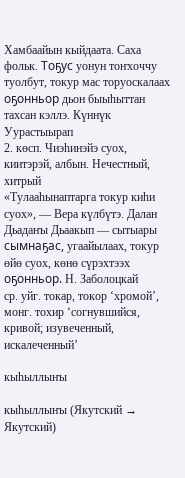Хамбаайын кыйдаата. Саха фольк. Тоҕус уонун тоҥхоччу туолбут, токур мас торуоскалаах оҕонньор дьон быыһыттан тахсан кэллэ. Күннүк Уурастыырап
2. көсп. Чиэһинэйэ суох, киитэрэй, албын. Нечестный, хитрый
«Тулааһынаптарга токур киһи суох», — Вера күлбүтэ. Далан
Дьадаҥы Дьаакып — сытыары сымнаҕас, угаайылаах, токур өйө суох, көнө сүрэхтээх оҕонньор. Н. Заболоцкай
ср. уйг. токар, токор ‘хромой’, монг. тохир ‘согнувшийся, кривой; изувеченный, искалеченный’

кыһыллыҥы

кыһыллыҥы (Якутский → Якутский)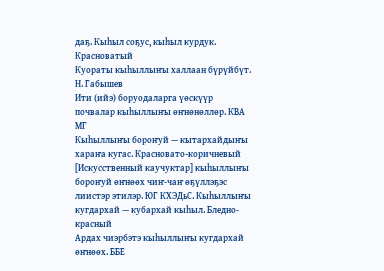даҕ. Кыһыл соҕус, кыһыл курдук. Красноватый
Куораты кыһыллыҥы халлаан бүрүйбүт. Н. Габышев
Ити (ийэ) боруодаларга үөскүүр почвалар кыһыллыҥы өҥнөнөллөр. КВА МГ
Кыһыллыҥы бороҥуй — кытархайдыҥы хараҥа кугас. Красновато-коричневый
[Искусственный каучуктар] кыһыллыҥы бороҥуй өҥнөөх чиҥ-чаҥ өҕүллэҕэс лиистэр этилэр. ЮГ КХЭДьС. Кыһыллыҥы кугдархай — кубархай кыһыл. Бледно-красный
Ардах чиэрбэтэ кыһыллыҥы кугдархай өҥнөөх. ББЕ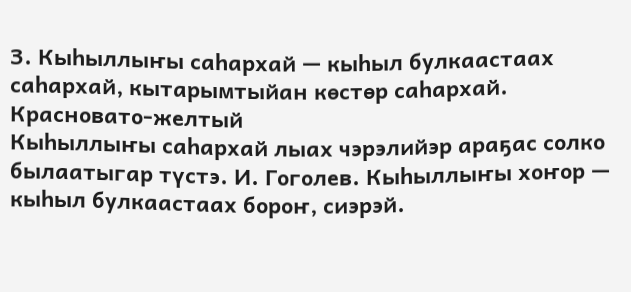З. Кыһыллыҥы саһархай — кыһыл булкаастаах саһархай, кытарымтыйан көстөр саһархай. Красновато-желтый
Кыһыллыҥы саһархай лыах чэрэлийэр араҕас солко былаатыгар түстэ. И. Гоголев. Кыһыллыҥы хоҥор — кыһыл булкаастаах бороҥ, сиэрэй.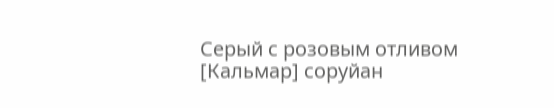Серый с розовым отливом
[Кальмар] соруйан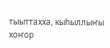тыыттахха, кыһыллыҥы хоҥор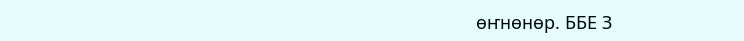өҥнөнөр. ББЕ З